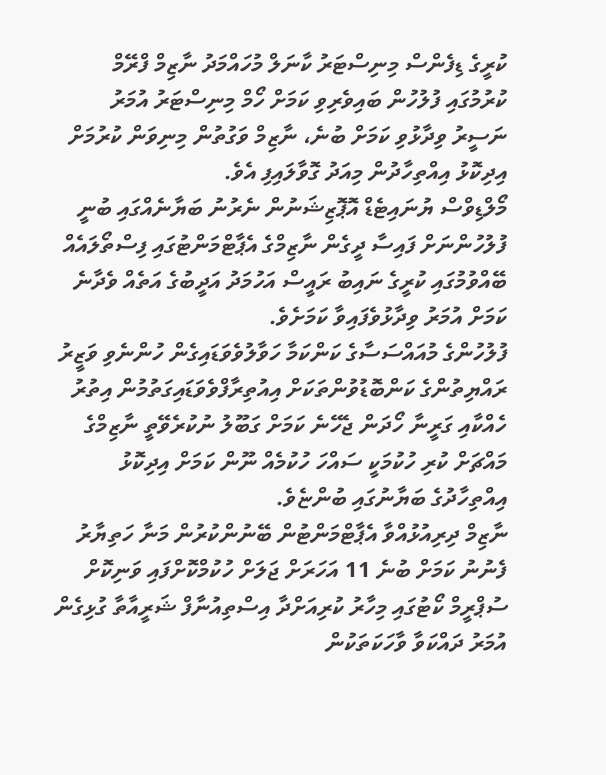ކުރީގެ ޑިފެންސް މިނިސްޓަރު ކާނަލް މުހައްމަދު ނާޒިމް ފްރޭމް ކުރުމުގައި ފުލުހުން ބައިވެރިވި ކަމަށް ހޯމް މިނިސްޓަރު އުމަރު ނަސީރު ވިދާޅުވި ކަމަށް ބުނެ، ނާޒިމް ވަގުތުން މިނިވަން ކުރުމަށް އިދިކޮޅު އިއްތިހާދުން މިއަދު ގޮވާލައިފި އެވެ.
މޯލްޑިވްސް ޔުނައިޓެޑް އޮޕޮޒިޝަނުން ނެރުނު ބަޔާނެއްގައި ބުނީ ފުލުހުންނަށް ފައިސާ ދީގެން ނާޒިމްގެ އެޕާޓްމަންޓުގައި ފިސްތޯލައެއް ބޭއްވުމުގައި ކުރީގެ ނައިބު ރައީސް އަހުމަދު އަދީބުގެ އަތެއް ވެދާނެ ކަމަށް އުމަރު ވިދާޅުވެފައިވާ ކަމަށެވެ.
ފުލުހުންގެ މުއައްސަސާގެ ކަންކަމާ ހަވާލުވެވަޑައިގެން ހުންނެވި ވަޒީރު ރައްޔިތުންގެ ކަންބޮޑުވުންތަކަށް އިއުތިރާފްވެވަޑައިގަތުމުން އިތުރު ހެއްކާއި ގަރީނާ ހޯދަން ޖެހޭނެ ކަމަށް ގަބޫލު ނުކުރެވޭތީ ނާޒިމްގެ މައްޗަށް ކުރި ހުކުމަކީ ސައްހަ ހުކުމެއް ނޫން ކަމަށް އިދިކޮޅު އިއްތިހާދުގެ ބަޔާނުގައި ބުންޏެވެ.
ނާޒިމް ދިރިއުޅުއްވާ އެޕާޓްމަންޓުން ބޭނުންކުރުން މަނާ ހަތިޔާރު ފެނުނު ކަމަށް ބުނެ 11 އަހަރަށް ޖަލަށް ހުކުމްކޮށްފައި ވަނިކޮށް ސުޕްރީމް ކޯޓުގައި މިހާރު ކުރިއަށްދާ އިސްތިއުނާފް ޝަރީއާތާ ގުޅިގެން އުމަރު ދައްކަވާ ވާހަކަތަކުން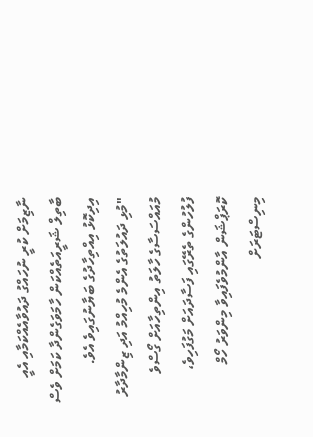ނާޒިމަށް ކުރީ ނުހައްގު ދައުވާއެއްކަމާއި އެއީ ބާތިލް ޝަރީއަތެއްކަން ހާމަވަގެންދާ ކަމަށް ވެސް އިދިކޮޅު އިއްތިހާދުގެ ބަޔާނުގައިވެ އެވެ.
"މުޅި ދައުލަތުގެ އެންމެ މުހިއްމު އަދި ޒިންމާދާރު މުއައްސަސާގެ ހާލަތު އިންތިހާއަށް ގޯސްވެ ފުލުހުންގެ ތެރޭގައި ފަސާދައަށް މަގުފަހިވެ، ކޮރަޕްޝަން އާންމުވެފައިވާ މިންވަރު ހޯމް މިނިސްޓަރަށް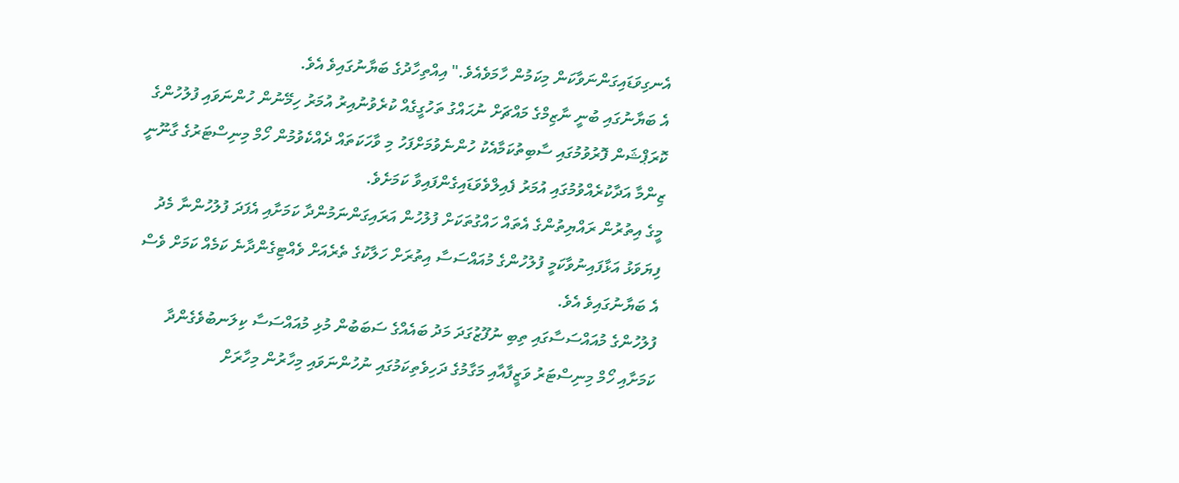އެނގިވަޑައިގަންނަވާކަން މިކަމުން ހާމަވެއެވެ." އިއްތިހާދުގެ ބަޔާނުގައިވެ އެވެ.
އެ ބަޔާނުގައި ބުނީ ނާޒިމްގެ މައްޗަށް ނުޙައްގު ތަހުގީގެއް ކުރެވުނުއިރު އުމަރު ހިމޭނުން ހުންނަވައި ފުލުހުންގެ ކޮރަޕްޝަން ފޮރުވުމުގައި ސާބިތުކަމާއެކު ހުންނެވުމަށްފަހު މި ވާހަކަތައް ދެއްކެވުމުން ހޯމް މިނިސްޓަރުގެ ގާނޫނީ ޒިންމާ އަދާކުރެއްވުމުގައި އުމަރު ފެއިލްވެވަޑައިގެންފައިވާ ކަމަށެވެ.
މީގެ އިތުރުން ރައްޔިތުންގެ އެތައް ހައްގުތަކަށް ފުލުހުން އަރައިގަންނަމުންދާ ކަމަށާއި އެފަދަ ފުލުހުންނާ މެދު ފިޔަވަޅު އަޅާފައިނުވާކަމީ ފުލުހުންގެ މުއައްސަސާ އިތުރަށް ހަލާކުގެ ތެރެއަށް ވެއްޓިގެންދާނެ ކަމެއް ކަމަށް ވެސް އެ ބަޔާނުގައިވެ އެވެ.
ފުލުހުންގެ މުއައްސަސާގައި ތިބި ނުފޫޒުގަދަ މަދު ބައެއްގެ ސަބަބުން މުޅި މުއައްސަސާ ކިލަނބުވެގެންދާ ކަމަށާއި ހޯމް މިނިސްޓަރު ވަޒީފާއާއި މަގާމުގެ ދަހިވެތިކަމުގައި ނުހުންނަވައި މިހާރުން މިހާރަށް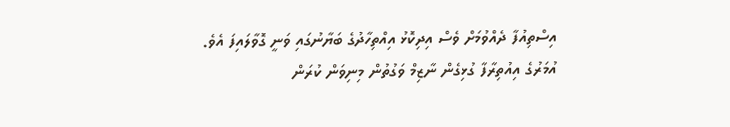އިސްތިއުފާ ދެއްވުމަށް ވެސް އިދިކޮޅު އިއްތިހާދުގެ ބަޔާނުގައި ވަނީ ގޮވާލައިފަ އެވެ.
އުމަރުގެ އިއުތިރާފާ ގުޅިގެން ނާޒިމް ވަގުތުން މިނިވަން ކުރަން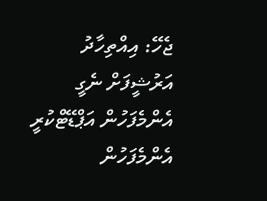ޖެހޭ: އިއްތިހާދު
އަރުޝީފަށް ނެގީ
އެންމެފަހުން އަޕްޑޭޓްކުރީ
އެންމެފަހުން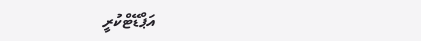އަޕްޑޭޓްކުރީ